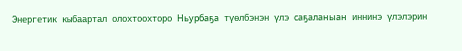Энергетик кыбаартал олохтоохторо Ньурбаҕа түөлбэнэн үлэ саҕаланыан иннинэ үлэлэрин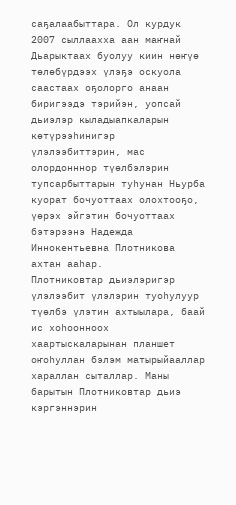саҕалаабыттара. Ол курдук 2007 сыллаахха аан маҥнай Дьарыктаах буолуу киин нөҥүө төлөбүрдээх үлэҕэ оскуола саастаах оҕолорго анаан биригээдэ тэрийэн, уопсай дьиэлэр кыладыапкаларын көтүрээһинигэр үлэлээбиттэрин, мас олордонннор түөлбэлэрин тупсарбыттарын туһунан Ньурба куорат бочуоттаах олохтооҕо, үөрэх эйгэтин бочуоттаах бэтэрээнэ Надежда Иннокентьевна Плотникова ахтан ааһар.
Плотниковтар дьиэлэригэр үлэлээбит үлэлэрин туоһулуур түөлбэ үлэтин ахтыылара, баай ис хоһоонноох хаартыскаларынан планшет оҥоһуллан бэлэм матырыйааллар хараллан сыталлар. Маны барытын Плотниковтар дьиэ кэргэннэрин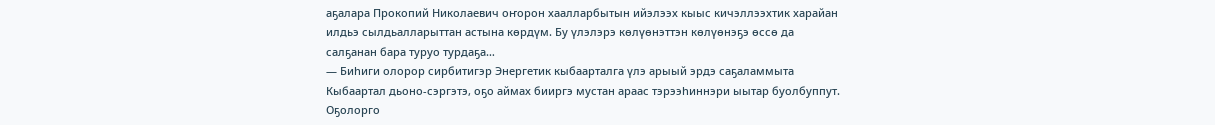аҕалара Прокопий Николаевич оҥорон хаалларбытын ийэлээх кыыс кичэллээхтик харайан илдьэ сылдьалларыттан астына көрдүм. Бу үлэлэрэ көлүөнэттэн көлүөнэҕэ өссө да салҕанан бара туруо турдаҕа…
— Биһиги олорор сирбитигэр Энергетик кыбаарталга үлэ арыый эрдэ саҕаламмыта Кыбаартал дьоно-сэргэтэ, оҕо аймах бииргэ мустан араас тэрээһиннэри ыытар буолбуппут. Оҕолорго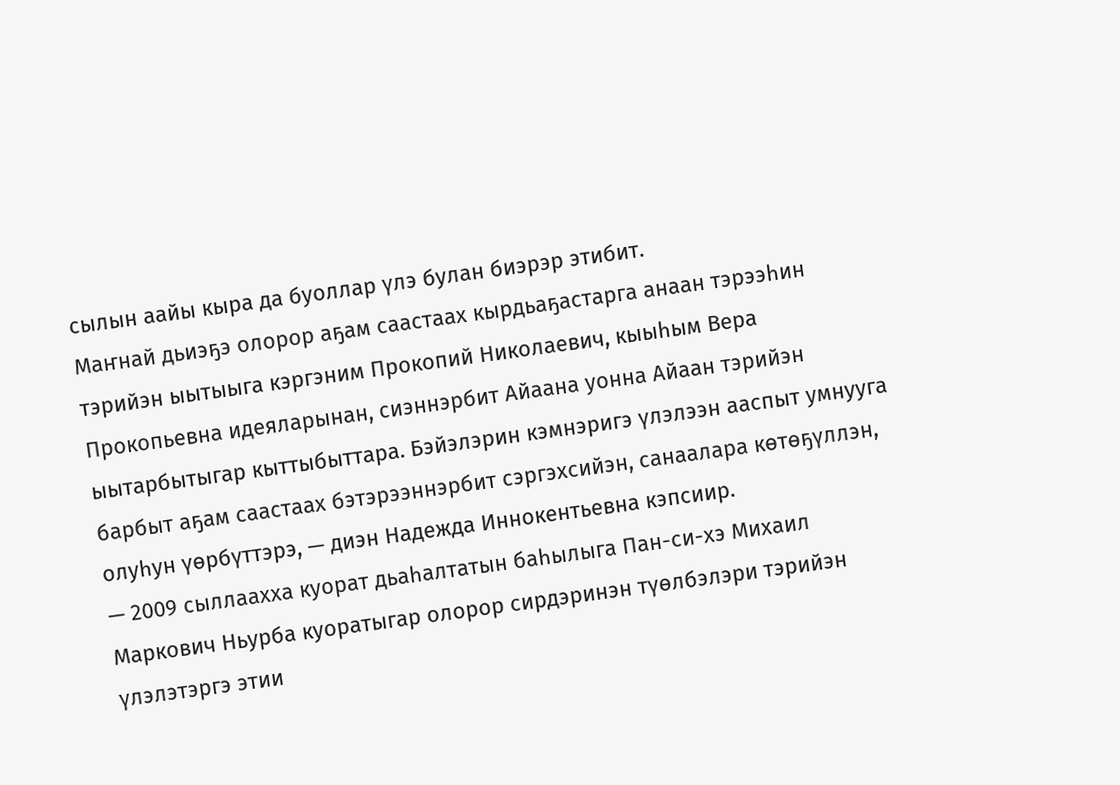сылын аайы кыра да буоллар үлэ булан биэрэр этибит.
Маҥнай дьиэҕэ олорор аҕам саастаах кырдьаҕастарга анаан тэрээһин тэрийэн ыытыыга кэргэним Прокопий Николаевич, кыыһым Вера Прокопьевна идеяларынан, сиэннэрбит Айаана уонна Айаан тэрийэн ыытарбытыгар кыттыбыттара. Бэйэлэрин кэмнэригэ үлэлээн ааспыт умнууга барбыт аҕам саастаах бэтэрээннэрбит сэргэхсийэн, санаалара көтөҕүллэн, олуһун үөрбүттэрэ, — диэн Надежда Иннокентьевна кэпсиир.
— 2009 сыллаахха куорат дьаһалтатын баһылыга Пан-си-хэ Михаил Маркович Ньурба куоратыгар олорор сирдэринэн түөлбэлэри тэрийэн үлэлэтэргэ этии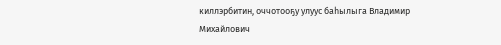киллэрбитин, оччотооҕу улуус баһылыга Владимир Михайлович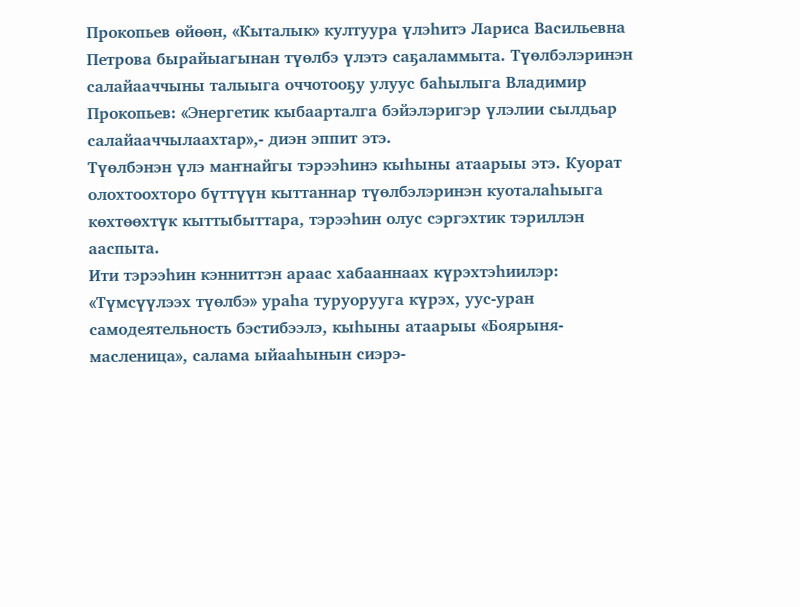Прокопьев өйөөн, «Кыталык» култуура үлэһитэ Лариса Васильевна Петрова бырайыагынан түөлбэ үлэтэ саҕаламмыта. Түөлбэлэринэн салайааччыны талыыга оччотооҕу улуус баһылыга Владимир Прокопьев: «Энергетик кыбаарталга бэйэлэригэр үлэлии сылдьар салайааччылаахтар»,- диэн эппит этэ.
Түөлбэнэн үлэ маҥнайгы тэрээһинэ кыһыны атаарыы этэ. Куорат олохтоохторо бүттүүн кыттаннар түөлбэлэринэн куоталаһыыга көхтөөхтүк кыттыбыттара, тэрээһин олус сэргэхтик тэриллэн ааспыта.
Ити тэрээһин кэнниттэн араас хабааннаах күрэхтэһиилэр: «Түмсүүлээх түөлбэ» ураһа туруорууга күрэх, уус-уран самодеятельность бэстибээлэ, кыһыны атаарыы «Боярыня-масленица», салама ыйааһынын сиэрэ-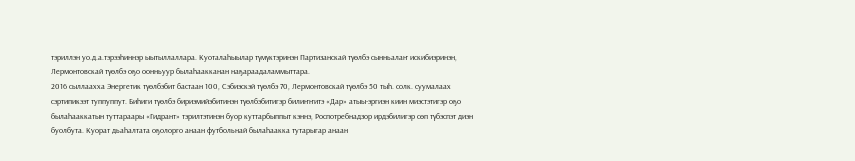тэриллэн уо.д.а.тэрээһиннэр ыытыллаллара. Куоталаһыылар түмүктэринэн Партизанскай түөлбэ сынньалаҥ искибиэринэн, Лермонтовскай түөлбэ оҕо оонньуур былаһаакканан наҕараадаламмыттара.
2016 сыллаахха Энергетик түөлбэбит бастаан 100, Сэбиэскэй түөлбэ 70, Лермонтовскай түөлбэ 50 тыһ. солк. суумалаах сэртипикээт туппуппут. Биһиги түөлбэ бириэмийэбитинэн түөлбэбитигэр билиҥҥитэ «Дар» атыы-эргиэн киин миэстэтигэр оҕо былаһааккатын туттараары «Гидрант» тэрилтэтинэн буор куттарбыппыт кэннэ, Роспотребнадзор ирдэбилигэр сөп түбэспэт диэн буолбута. Куорат дьаһалтата оҕолорго анаан футбольнай былаһаакка тутарыгар анаан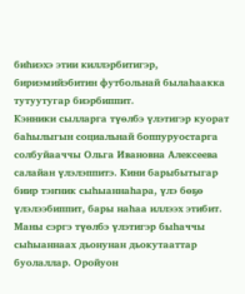биһиэхэ этии киллэрбитигэр, бириэмийэбитин футбольнай былаһаакка тутуутугар биэрбиппит.
Кэнники сылларга түөлбэ үлэтигэр куорат баһылыгын социальнай боппуруостарга солбуйааччы Ольга Ивановна Алексеева салайан үлэлэппитэ. Кини барыбытыгар биир тэҥник сыһыаннаһара, үлэ бөҕө үлэлээбиппит, бары наһаа иллээх этибит.
Маны сэргэ түөлбэ үлэтигэр быһаччы сыһыаннаах дьонунан дьокутааттар буолаллар. Оройуон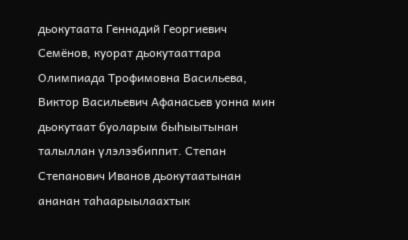дьокутаата Геннадий Георгиевич Семёнов, куорат дьокутааттара Олимпиада Трофимовна Васильева, Виктор Васильевич Афанасьев уонна мин дьокутаат буоларым быһыытынан талыллан үлэлээбиппит. Степан Степанович Иванов дьокутаатынан ананан таһаарыылаахтык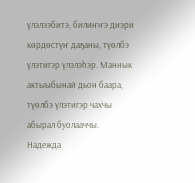үлэлээбитэ, билиҥҥэ диэри көрдөстүҥ даҕаны, түөлбэ үлэтигэр үлэлэһэр. Маннык актыыбынай дьон баара, түөлбэ үлэтигэр чахчы абырал буолааччы.
Надежда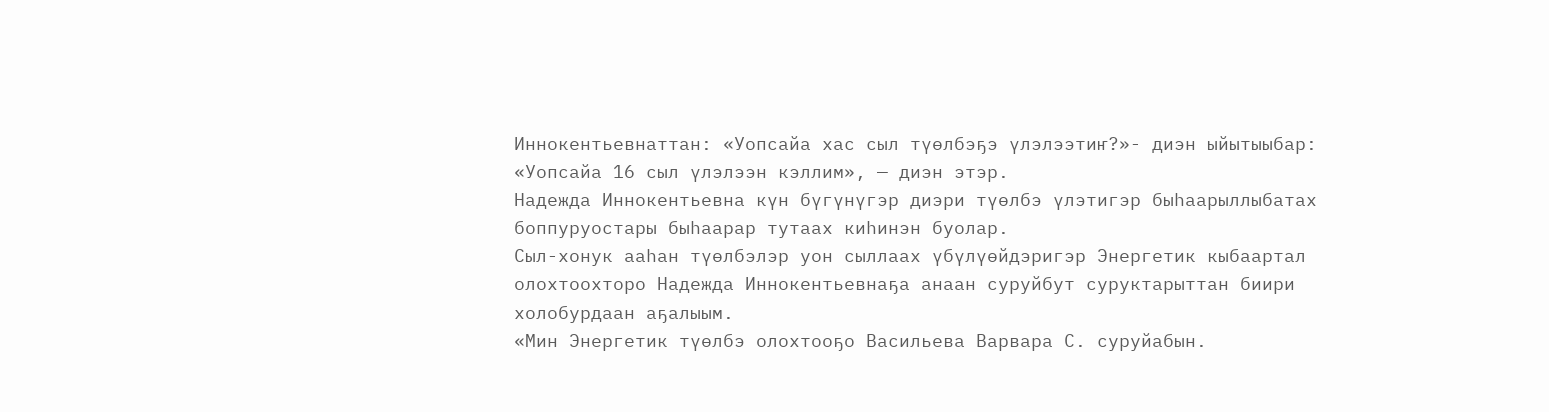Иннокентьевнаттан: «Уопсайа хас сыл түөлбэҕэ үлэлээтиҥ?»- диэн ыйытыыбар: «Уопсайа 16 сыл үлэлээн кэллим», — диэн этэр.
Надежда Иннокентьевна күн бүгүнүгэр диэри түөлбэ үлэтигэр быһаарыллыбатах боппуруостары быһаарар тутаах киһинэн буолар.
Сыл-хонук ааһан түөлбэлэр уон сыллаах үбүлүөйдэригэр Энергетик кыбаартал олохтоохторо Надежда Иннокентьевнаҕа анаан суруйбут суруктарыттан биири холобурдаан аҕалыым.
«Мин Энергетик түөлбэ олохтооҕо Васильева Варвара С. суруйабын.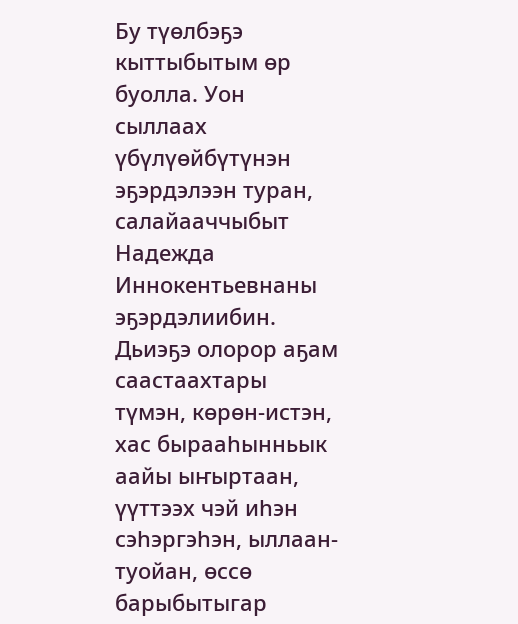Бу түөлбэҕэ кыттыбытым өр буолла. Уон сыллаах үбүлүөйбүтүнэн эҕэрдэлээн туран, салайааччыбыт Надежда Иннокентьевнаны эҕэрдэлиибин.
Дьиэҕэ олорор аҕам саастаахтары түмэн, көрөн-истэн, хас бырааһынньык аайы ыҥыртаан, үүттээх чэй иһэн сэһэргэһэн, ыллаан-туойан, өссө барыбытыгар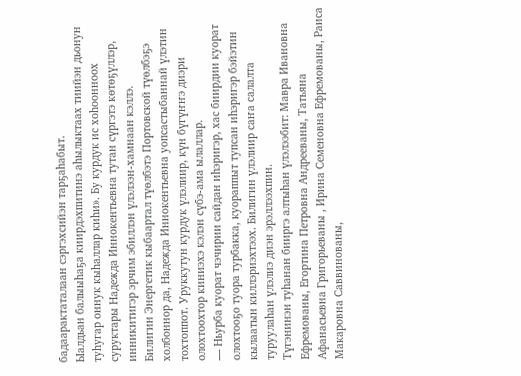бадаарактаталаан сэргэхсийэн тарҕаһабыт.
Ыалдьан балыыһаҕа киирдэхпитинэ аһылыктаах тиийэн дьонун туһугар оннук кыһаллар киһи». Бу курдук ис хоһоонноох суруктары Надежда Иннокентьевна тутан сүргэтэ көтөҕүллэр, инникитигэр эрчим эбиллэн үлэлээн-хамнаан кэллэ.
Билигин Энергетик кыбаартал түөлбэтэ Портовской түөлбэҕэ холбоннор да, Надежда Иннокентьевна уопсастыбаннай үлэтин тохтоппот. Уруккутун курдук үлэлиир, күн бүгүҥҥэ диэри олохтоохтор киниэхэ кэлэн сүбэ-ама ылаллар.
— Ньурба куорат чэчирии сайдан иһэригэр, хас биирдии куорат олохтооҕо туора турбакка, куораппыт тупсан иһэригэр бэйэтин кылаатын киллэриэхтээх. Билигин үлэлиир саҥа салалта туруулаһан үлэлиэ диэн эрэллээхпин.
Түгэнинэн туһанан бииргэ алтыһан үлэлээбит: Мавра Ивановна Ефремованы, Егортина Петровна Андрееваны, Татьяна Афанасьевна Григорьеваны , Ирина Семеновна Ефремованы, Раиса Макаровна Саввинованы,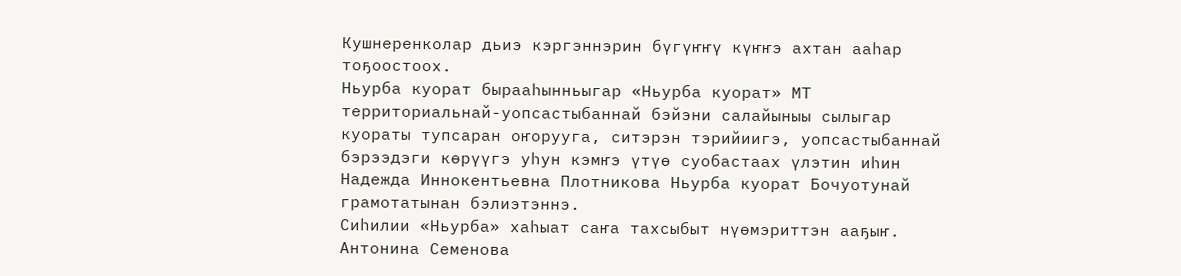Кушнеренколар дьиэ кэргэннэрин бүгүҥҥү күҥҥэ ахтан ааһар тоҕоостоох.
Ньурба куорат бырааһынньыгар «Ньурба куорат» МТ территориальнай-уопсастыбаннай бэйэни салайыныы сылыгар куораты тупсаран оҥорууга, ситэрэн тэрийиигэ, уопсастыбаннай бэрээдэги көрүүгэ уһун кэмҥэ үтүө суобастаах үлэтин иһин Надежда Иннокентьевна Плотникова Ньурба куорат Бочуотунай грамотатынан бэлиэтэннэ.
Сиһилии «Ньурба» хаһыат саҥа тахсыбыт нүөмэриттэн ааҕыҥ.
Антонина Семенова